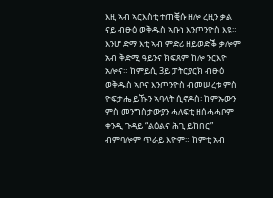እዚ ኣብ ኣርእስቲ ተጠቒሱ ዘሎ ረዚን ቃል ናይ ብፁዕ ወቅዱስ ኣቡነ እንጦንዮስ እዩ። እንሆ ድማ እቲ ኣብ ምድሪ ዘይወድቕ ቃሎም
አብ ቅድሚ ዓይንና ክፍጸም ከሎ ንርእዮ አሎና። ከምይሲ 3ይ ፓትርያርክ ብፁዕ ወቅዱስ ኣቦና እንጦንዮስ ብመሠረቱ ምስ ዮፍታሔ ይኹን ኣባላት ሲኖዶስ፡ ከምኡውን ምስ መንግስታውያን ሓለፍቲ ዘሰሓሓቦም ቀንዲ ጉዳይ “ልዕልና ሕጊ ይከበር” ብምባሎም ጥራይ እዮም። ከምቲ አብ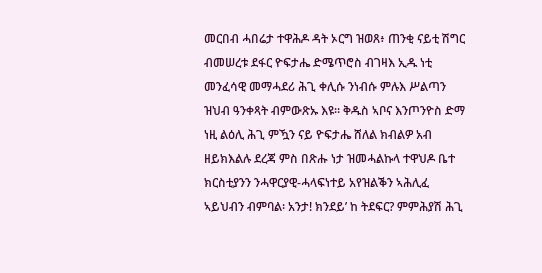መርበብ ሓበሬታ ተዋሕዶ ዳት ኦርግ ዝወጸ፥ ጠንቂ ናይቲ ሽግር ብመሠረቱ ደፋር ዮፍታሔ ድሜጥሮስ ብገዛእ ኢዱ ነቲ መንፈሳዊ መማሓደሪ ሕጊ ቀሊሱ ንነብሱ ምሉእ ሥልጣን ዝህብ ዓንቀጻት ብምውጽኡ እዩ። ቅዱስ ኣቦና እንጦንዮስ ድማ ነዚ ልዕሊ ሕጊ ምዃን ናይ ዮፍታሔ ሸለል ክብልዎ አብ ዘይክእልሉ ደረጃ ምስ በጽሑ ነታ ዝመሓልኩላ ተዋህዶ ቤተ ክርስቲያንን ንሓዋርያዊ-ሓላፍነተይ አየዝልቕን ኣሕሊፈ ኣይህብን ብምባል፡ አንታ! ክንደይ’ ከ ትደፍር? ምምሕያሽ ሕጊ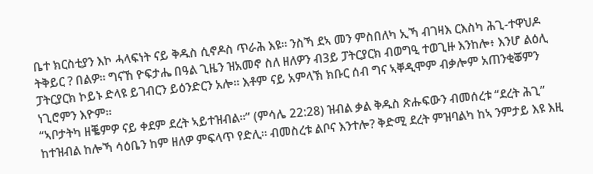ቤተ ክርስቲያን እኮ ሓላፍነት ናይ ቅዱስ ሲኖዶስ ጥራሕ እዩ። ንስኻ ደኣ መን ምስበለካ ኢኻ ብገዛእ ርእስካ ሕጊ-ተዋህዶ ትቅይር ? በልዎ። ግናኸ ዮፍታሔ በዓል ጊዜን ዝአመኖ ስለ ዘለዎን ብ3ይ ፓትርያርክ ብወግዒ ተወጊዙ እንከሎ፥ እንሆ ልዕሊ ፓትርያርክ ኮይኑ ድላዩ ይገብርን ይዕንድርን አሎ። እቶም ናይ አምላኽ ክቡር ሰብ ግና ኣቐዲሞም ብቃሎም አጠንቂቖምን ነጊሮምን እዮም።
“ኣቦታትካ ዘቘምዎ ናይ ቀደም ደረት ኣይተዝብል።” (ምሳሌ 22:28) ዝብል ቃል ቅዱስ ጽሑፍውን ብመሰረቱ “ደረት ሕጊ” ከተዝብል ከሎኻ ሳዕቤን ከም ዘለዎ ምፍላጥ የድሊ። ብመስረቱ ልቦና እንተሎ? ቅድሚ ደረት ምዝባልካ ከኣ ንምታይ እዩ እዚ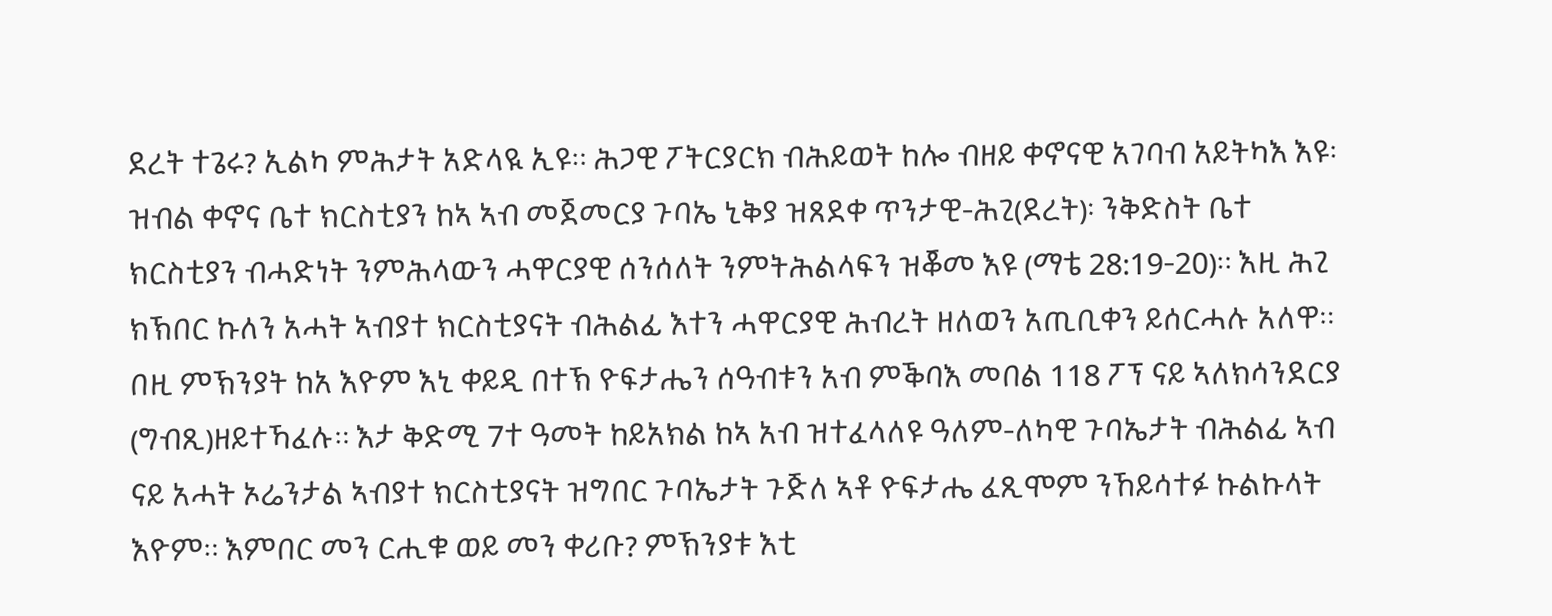ደረት ተጌሩ? ኢልካ ምሕታት አድላዪ ኢዩ። ሕጋዊ ፖትርያርክ ብሕይወት ከሎ ብዘይ ቀኖናዊ አገባብ አይትካእ እዩ፡ ዝብል ቀኖና ቤተ ክርስቲያን ከኣ ኣብ መጀመርያ ጉባኤ ኒቅያ ዝጸደቀ ጥንታዊ-ሕጊ(ደረት)፡ ንቅድስት ቤተ ክርስቲያን ብሓድነት ንምሕላውን ሓዋርያዊ ሰንሰለት ንምትሕልላፍን ዝቖመ እዩ (ማቴ 28:19-20)። እዚ ሕጊ ክኽበር ኩለን አሓት ኣብያተ ክርስቲያናት ብሕልፊ እተን ሓዋርያዊ ሕብረት ዘለወን አጢቢቀን ይሰርሓሉ አለዋ። በዚ ምኽንያት ከአ እዮም እኒ ቀይዲ በተኽ ዮፍታሔን ሰዓብቱን አብ ምቕባእ መበል 118 ፖፕ ናይ ኣለክሳንደርያ (ግብጺ)ዘይተኻፈሉ። እታ ቅድሚ 7ተ ዓመት ከይአክል ከኣ አብ ዝተፈላለዩ ዓለም-ለካዊ ጉባኤታት ብሕልፊ ኣብ ናይ አሓት ኦሬንታል ኣብያተ ክርስቲያናት ዝግበር ጉባኤታት ጉጅለ ኣቶ ዮፍታሔ ፈጺሞም ንኸይሳተፉ ኩልኩላት እዮም። እምበር መን ርሒቁ ወይ መን ቀሪቡ? ምኽንያቱ እቲ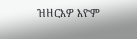ዝዘርእዎ እዮም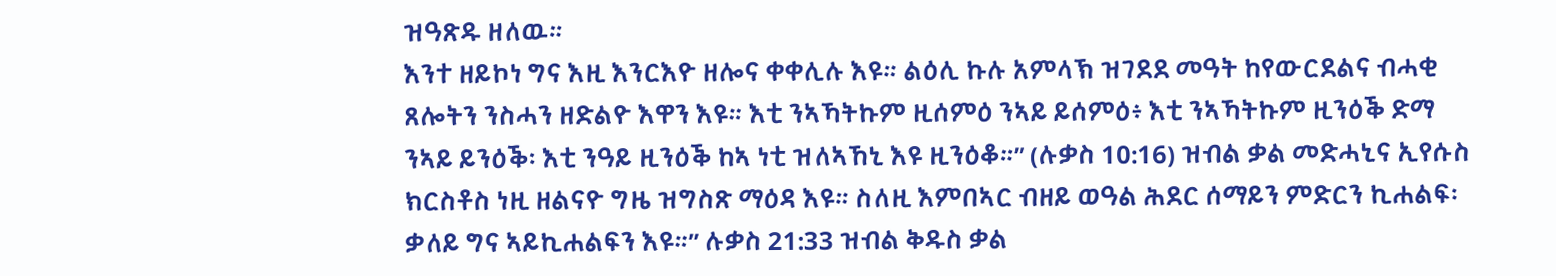ዝዓጽዱ ዘለዉ።
እንተ ዘይኮነ ግና እዚ እንርእዮ ዘሎና ቀቀሊሉ እዩ። ልዕሊ ኩሉ አምላኽ ዝገደደ መዓት ከየውርደልና ብሓቂ ጸሎትን ንስሓን ዘድልዮ እዋን እዩ። እቲ ንኣኻትኩም ዚሰምዕ ንኣይ ይሰምዕ፥ እቲ ንኣኻትኩም ዚንዕቕ ድማ ንኣይ ይንዕቕ፡ እቲ ንዓይ ዚንዕቕ ከኣ ነቲ ዝለኣኸኒ እዩ ዚንዕቆ።” (ሉቃስ 10:16) ዝብል ቃል መድሓኒና ኢየሱስ ክርስቶስ ነዚ ዘልናዮ ግዜ ዝግስጽ ማዕዳ እዩ። ስለዚ እምበኣር ብዘይ ወዓል ሕደር ሰማይን ምድርን ኪሐልፍ፡ ቃለይ ግና ኣይኪሐልፍን እዩ።” ሉቃስ 21:33 ዝብል ቅዱስ ቃል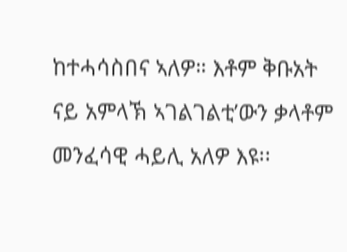ከተሓሳስበና ኣለዎ። እቶም ቅቡአት ናይ አምላኽ ኣገልገልቲ’ውን ቃላቶም መንፈሳዊ ሓይሊ አለዎ እዩ፡፡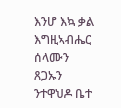እንሆ እኳ ቃል
እግዚኣብሔር ሰላሙን ጸጋኡን ንተዋህዶ ቤተ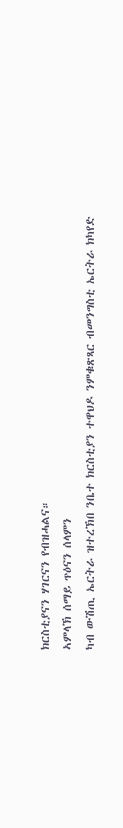ክርስቲያናን ሃገርናን የብዝሓልና።
ኣምላኽ ሰማይ ጥዕናን ሰላምን
ካብ ውሽጢ ኤርትራ ዝተረኽበ ንቤተ ክርስቲያን ተዋህዶ ንምቁጽጻር ብመንግስቲ ኤርትራ ክካየድ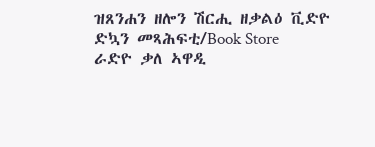ዝጸንሐን ዘሎን ሽርሒ ዘቃልዕ ቪድዮ
ድኳን መጻሕፍቲ/Book Store
ራድዮ ቃለ ኣዋዲ